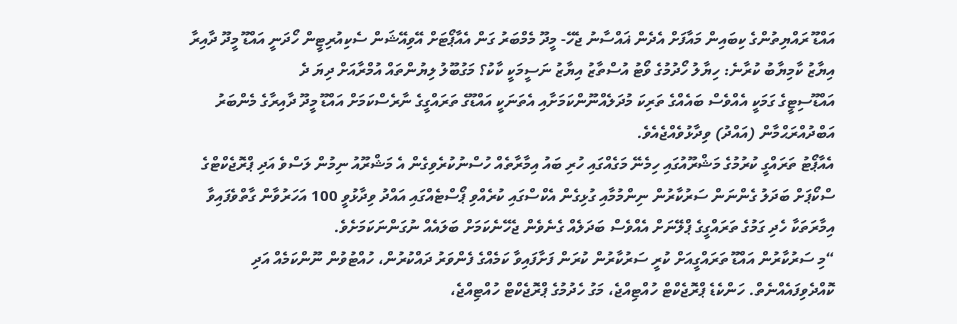އައްޑޫ ރައްޔިތުންގެ ކިބައިން މައާފަށް އެދެން ޣައްސާނު ޖެހޭ- މީދޫ މެމްބަރު ގަން އެއާޕޯޓަށް އޭވިއޭޝަން ސެކިއުރިޓީން ހޯދަނީ އައްޑޫ މީދޫ ދާއިރާ އިޔާޒު ކާމިޔާބު ކުރާނެ: ހިޔާލު ހޯދުމުގެ ވޯޓު އުސްތާޒު އިޔާޒު ނަސީމަކީ ކާކު؟ މަގުބޫލު ލިޔުންތައް އުމްރާއަށް ދިޔަ ދެ
އައްޑޫސިޓީގެ ގަމަކީ އެއްވެސް ބައެއްގެ ތަރިކަ މުދަލެއްނޫންކަމަށާއި އެތަނަކީ އައްޑޫގެ ތަރައްގީގެ ނާރެސްކަމަށް އައްޑޫ މީދޫ ދާއިރާގެ މެންބަރު އަބްދުއްރަޙްމާން (އައްދު) ވިދާޅުވެއްޖެއެވެ.
އެއާޕޯޓު ތަރައްގީ ކުރުމުގެ މަޝްރޫއުގައި ހިމެނޭ މަގެއްގައި ހުރި ބައު އިމާރާތެއް ހުސްނުކުރެވިގެން އެ މަޝްރޫއު ނިމުން ލަސްވެ އަދި ޕްރޮޖެކްޓްގެ ސްކޯޕަށް ބަދަލު ގެންނަން ސަރުކާރުން ނިންމުމާއި ގުޅިގެން އެކްސްގައި ކުރެއްވި ޕޯސްޓެއްގައި އައްދު ވިދާޅުވީ 100 އަހަރުވާން ގާތްވެފައިވާ އިމާރަތަކާ ހެދި ގަމުގެ ތަރައްގީގެ ޕްލޭނަށް އެއްވެސް ބަދަލެއް ގެނެވެން ޖެހޭނެކަމަށް ބަލައެއް ނުގަންނަކަމަށެވެ.
“މި ސަރުކާރުން އައްޑޫ ތަރައްގީއަށް ކުރީ ސަރުކާރުން ކުރަން ފަށާފައިވާ ކަމެއްގެ ފެންވަރު ދައްކުރުން، ހުއްޓުވުން ނޫންކަމެއް އަދި ކޮއްދެވިފައެއްނެތް. ހަންކެޑެ ޕްރޮޖެކްޓް ހުއްޓިއްޖެ، މަގު ހެދުމުގެ ޕްރޮޖެކްޓް ހުއްޓިއްޖެ،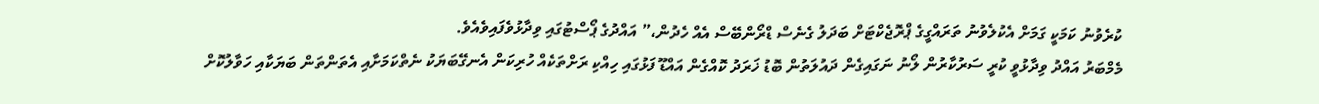ކުރެވުނު ކަމަކީ ގަމަށް އެކުލެވުނު ތަރައްގީގެ ޕްރޮޖެކްޓަށް ބަދަލު ގެނެސް ޑްރޯންބޭސް އެއް ހެދުން،” އައްދުގެ ޕޯސްޓުގައި ވިދާޅުވެފައިވެއެވެ.
މެމްބަރު އައްދު ވިދާޅުވީ ކުރީ ސަރުކާރުން ލޯނު ނަގައިގެން ދައުލަތުން ބޮޑު ޚަރަދު ކޮއްގެން އައްޑޫ ފަޅުގައި ހިއްކި ރަށްތަކެއް ހުރިކަން އެނގޭބަޔަކު ނެތްކަމަށާއި އެތަންތަން ބަޔަކާއި ހަވާލުކޮށް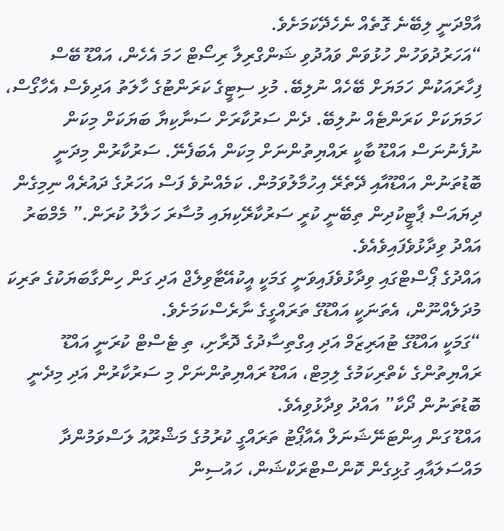އާމްދަނީ ލިބޭނެ ގޮތެއް ނެހެދޭކަމަށެވެ.
“އަހަރުދުވަހުން ހުޅުވަން ވައުދުވި ޝަންގްރިލާ ރިސޯޓް ހަމަ އެހެން، އައްޑޫ ބޭސް ފިހާރައަކުން ހަމަޔަށް ބޭހެއް ނުލިބޭ. މުޅި ސިޓީގެ ކަރަންޓުގެ ހާލަތު އަދިވެސް އެހާގޯސް، ހަމަޔަކަށް ކަރަންޓެއް ނުލިބޭ. ދެން ސަރުކާރަށް ސަނާކިޔާ ބަޔަކަށް މިކަން ނުފެނުނަސް އައްޑޫ ބާކީ ރައްޔިތުންނަށް މިކަން އެބަފެނޭ. ސަރުކާރުން މިދަނީ ބޮޑުތަނުން އައްޑޫއާއި ދޭތެރޭ އިހުމާލުވަމުން. ކަމެއްނުވެ ފަސް އަހަރުގެ ދައުރެއް ނިމިގެން ދިޔައަސް ޕާޓީކުދިން ތިބޭނީ ކުރީ ސަރުކާރޭކިޔައި މުސާރަ ހަލާލު ކުރަން.” މެމްބަރު އައްދު ވިދާޅުވެފައިވެއެވެ.
އައްދުގެ ޕޯސްޓްގައި ވިދާޅުވެފައިވަނީ ގަމަކީ އީކުއޭޓާވިލެޖް އަދި ގަން ހިންގާބަޔަކުގެ ތަރިކަ މުދަލެއްނޫން، އެތަނަކީ އައްޑޫގެ ތަރައްގީގެ ނާރެސްކަމަށެވެ.
“ގަމަކީ އައްޑޫގެ ޓުއަރިޒަމް އަދި އިގްތިސާދުގެ ދޮރާށި، ތި ޓެސްޓް ކުރަނީ އައްޑޫ ރައްޔިތުންގެ ކެތްރިކަމުގެ ލިމިޓް، އައްޑޫ ރައްޔިތުންނަށް މި ސަރުކާރުން އަދި މިދެނީ ބޮޑުތަނުން ދޯކާ” އައްދު ވިދާޅުވިއެވެ.
އައްޑޫ ގަން އިންޓަނޭޝަނަލް އެއާޕޯޓު ތަރައްގީ ކުރުމުގެ މަޝްރޫއު ލަސްވަމުންދާ މައްސަލައާއި ގުޅިގެން ކޮންސްޓްރަކްޝަން، ހައުސިން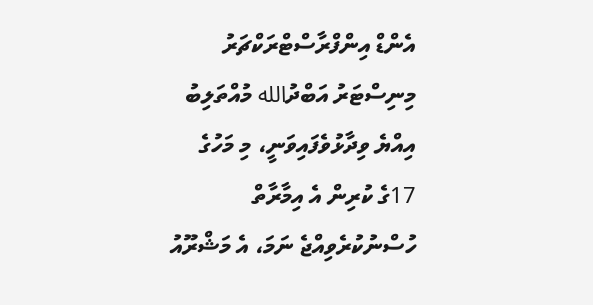އެންޑް އިންފްރާސްޓްރަކްޗަރު މިނިސްޓަރު އަބްދުالله މުއްތަލިބު އިއްޔެ ވިދާޅުވެފައިވަނީ، މި މަހުގެ 17ގެ ކުރިން އެ އިމާރާތް ހުސްނުކުރެވިއްޖެ ނަމަ، އެ މަޝްރޫއު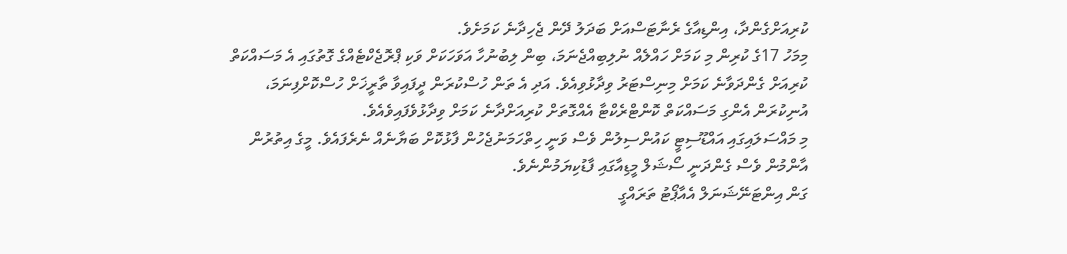ކުރިއަށްގެންދާ، އިންޑިއާގެ ރެނާޓަސްއަށް ބަދަލު ދޭން ޖެހިދާނެ ކަމަށެވެ.
މިމަހު 17ގެ ކުރިން މި ކަމަށް ހައްލެއް ނުލިބިއްޖެނަމަ، ބިން ލިބުނުހާ އަވަހަކަށް ވަކި ޕްރޮޖެކްޓެއްގެ ގޮތުގައި އެ މަސައްކަތް ކުރިއަށް ގެންދަވާނެ ކަމަށް މިނިސްޓަރު ވިދާޅުވިއެވެ. އަދި އެ ތަން ހުސްކުރަން ދީފައިވާ ތާރީޚަށް ހުސްކޮށްފިނަމަ، އުނިކުރަން އެންގި މަސައްކަތް ކޮންޓްރެކްޓާ އެއްގޮތަށް ކުރިއަށްދާނެ ކަމަށް ވިދާޅުވެފައިވެއެވެ.
މި މައްސަލައިގައި އައްޑޫސިޓީ ކައުންސިލުން ވެސް ވަނީ ހިތްހަމަނުޖެހުން ފާޅުކޮށް ބަޔާނެއް ނެރެފައެވެ. މީގެ އިތުރުން އާންމުން ވެސް ގެންދަނީ ސޯޝަލް މީޑިއާގައި ފާޑުކިޔަމުންނެވެ.
ގަން އިންޓަނޭޝަނަލް އެއާޕޯޓު ތަރައްގީ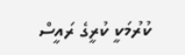ކުރުމަކީ ކުރީގެ ރައީސް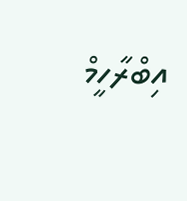އިބްރާހީމް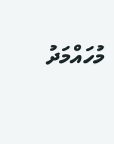މުހައްމަދު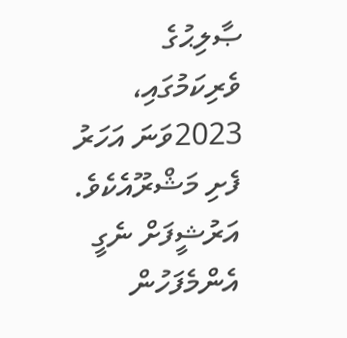ޞާލިޙުގެ ވެރިކަމުގައި، 2023ވަނަ އަހަރު ފެށި މަޝްރޫއެކެވެ.
އަރުޝީފަށް ނެގީ
އެންމެފަހުން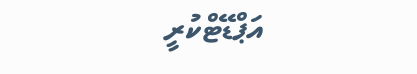އަޕްޑޭޓްކުރީ